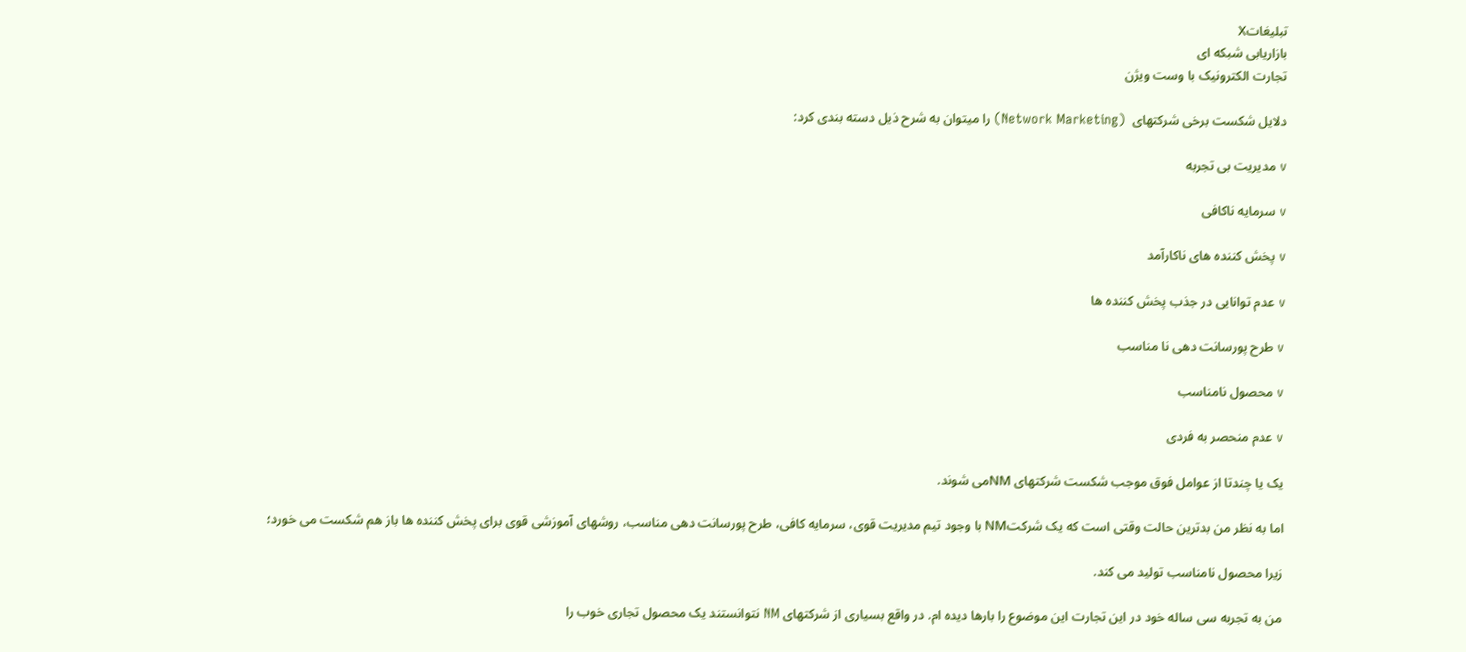تبليغاتX
بازاریابی شبکه ای
تجارت الکترونیک با وست ویژن

دلایل شکست برخی شرکتهای  (Network Marketing) را میتوان به شرح ذیل دسته بندی کرد:

v مدیریت بی تجربه

v سرمایه ناکافی

v پخش کننده های ناکارآمد

v عدم توانایی در جذب پخش کننده ها

v طرح پورسانت دهی نا مناسب

v محصول نامناسب

v عدم منحصر به فردی

یک یا چندتا از عوامل فوق موجب شکست شرکتهای NMمی شوند.

اما به نظر من بدترین حالت وقتی است که یک شرکتNM با وجود تیم مدیریت قوی، سرمایه کافی، طرح پورسانت دهی مناسب، روشهای آموزشی قوی برای پخش کننده ها باز هم شکست می خورد؛

زیرا محصول نامناسب تولید می کند.

من به تجربه سی ساله خود در این تجارت این موضوع را بارها دیده ام. در واقع بسیاری از شرکتهای NM نتوانستند یک محصول تجاری خوب را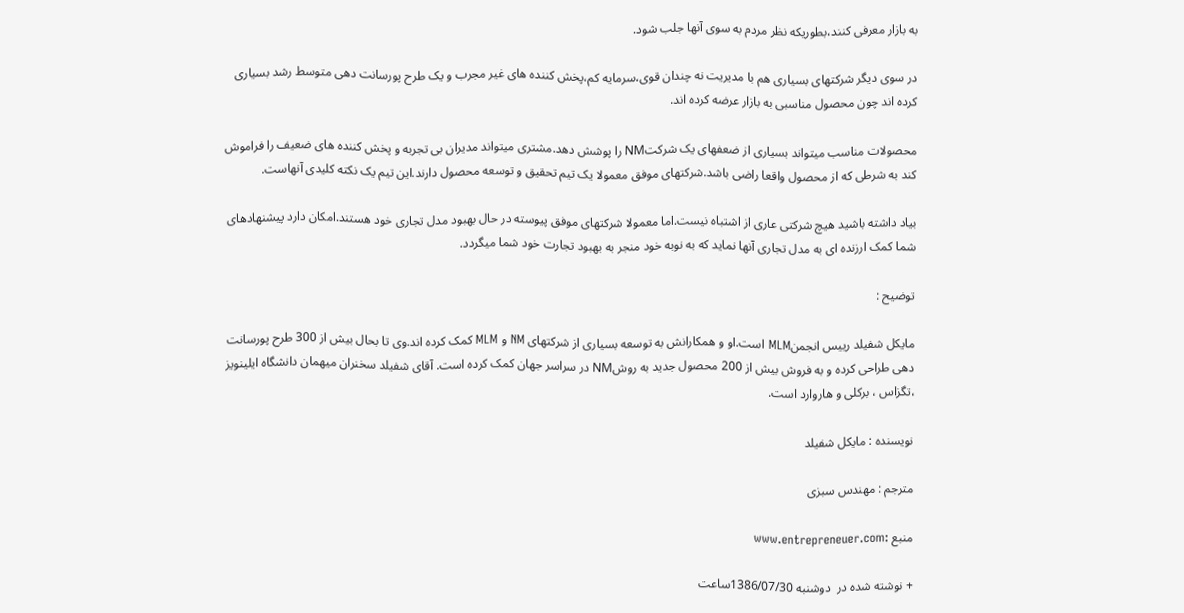به بازار معرفی کنند،بطوریکه نظر مردم به سوی آنها جلب شود.

در سوی دیگر شرکتهای بسیاری هم با مدیریت نه چندان قوی،سرمایه کم،پخش کننده های غیر مجرب و یک طرح پورسانت دهی متوسط رشد بسیاری کرده اند چون محصول مناسبی به بازار عرضه کرده اند.

محصولات مناسب میتواند بسیاری از ضعفهای یک شرکتNM را پوشش دهد.مشتری میتواند مدیران بی تجربه و پخش کننده های ضعیف را فراموش کند به شرطی که از محصول واقعا راضی باشد.شرکتهای موفق معمولا یک تیم تحقیق و توسعه محصول دارند.این تیم یک نکته کلیدی آنهاست.

بیاد داشته باشید هیچ شرکتی عاری از اشتباه نیست.اما معمولا شرکتهای موفق پیوسته در حال بهبود مدل تجاری خود هستند.امکان دارد پیشنهادهای شما کمک ارزنده ای به مدل تجاری آنها نماید که به نوبه خود منجر به بهبود تجارت خود شما میگردد.

توضیح :

مایکل شفیلد رییس انجمنMLM است.او و همکارانش به توسعه بسیاری از شرکتهای NM و MLM کمک کرده اند.وی تا بحال بیش از 300 طرح پورسانت دهی طراحی کرده و به فروش بیش از 200 محصول جدید به روشNM در سراسر جهان کمک کرده است. آقای شفیلد سخنران میهمان دانشگاه ایلینویز ،تگزاس ، برکلی و هاروارد است.

نویسنده : مایکل شفیلد

مترجم : مهندس سبزی

منبع :www.entrepreneuer.com

+ نوشته شده در  دوشنبه 1386/07/30ساعت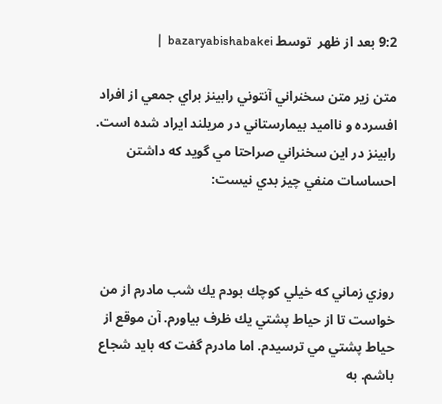9:2 بعد از ظهر  توسط bazaryabishabakei  |

متن زير متن سخنراني آنتوني رابينز براي جمعي از افراد افسرده و نااميد بيمارستاني در مريلند ايراد شده است. رابينز در اين سخنراني صراحتا مي گويد كه داشتن احساسات منفي چيز بدي نيست:



روزي زماني كه خيلي كوچك بودم يك شب مادرم از من خواست تا از حياط پشتي يك ظرف بياورم. آن موقع از حياط پشتي مي ترسيدم. اما مادرم گفت كه بايد شجاع باشم. به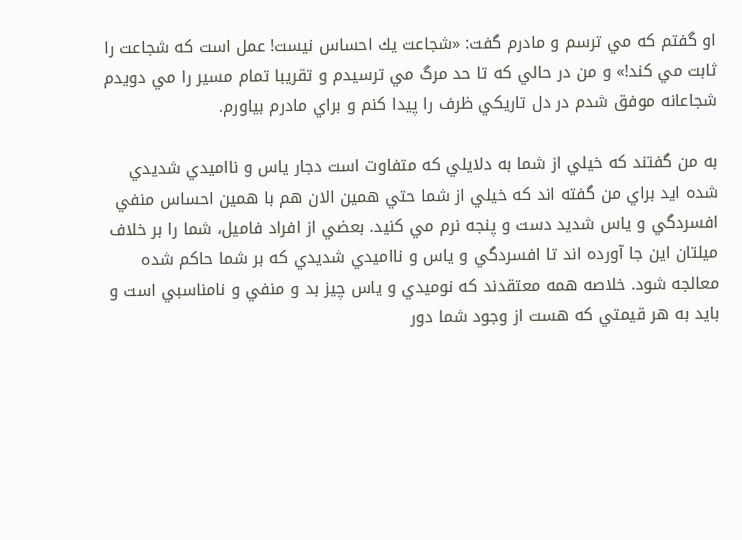او گفتم كه مي ترسم و مادرم گفت: «شجاعت يك احساس نيست! عمل است كه شجاعت را ثابت مي كند!» و من در حالي كه تا حد مرگ مي ترسيدم و تقريبا تمام مسير را مي دويدم شجاعانه موفق شدم در دل تاريكي ظرف را پيدا كنم و براي مادرم بياورم.

به من گفتند كه خيلي از شما به دلايلي كه متفاوت است دجار ياس و نااميدي شديدي شده ايد براي من گفته اند كه خيلي از شما حتي همين الان هم با همين احساس منفي افسردگي و ياس شديد دست و پنجه نرم مي كنيد. بعضي از افراد فاميل، شما را بر خلاف ميلتان اين جا آورده اند تا افسردگي و ياس و نااميدي شديدي كه بر شما حاكم شده معالجه شود. خلاصه همه معتقدند كه نوميدي و ياس چيز بد و منفي و نامناسبي است و بايد به هر قيمتي كه هست از وجود شما دور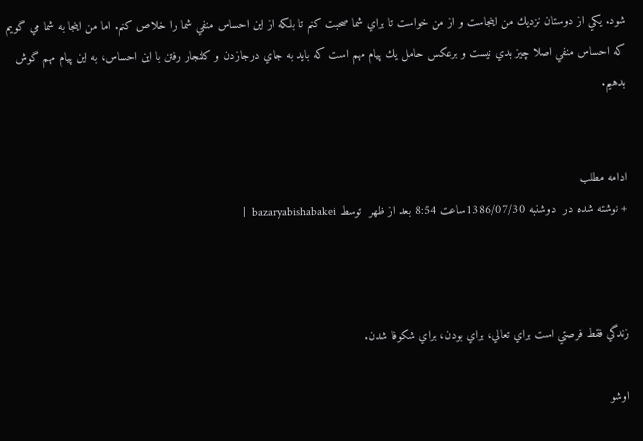شود. يكي از دوستان نزديك من اينجاست و از من خواست تا براي شما صحبت كنم تا بلكه از اين احساس منفي شما را خلاص كنم. اما من اينجا به شما مي گويم كه احساس منفي اصلا چيز بدي نيست و برعكس حامل يك پيام مهم است كه بايد به جاي درجازدن و كلنجار رفتن با اين احساس، به اين پيام مهم گوش بدهيم.


ادامه مطلب
+ نوشته شده در  دوشنبه 1386/07/30ساعت 8:54 بعد از ظهر  توسط bazaryabishabakei  |



زندگي فقط فرصتي است براي تعالي، براي بودن، براي شكوفا شدن.

اوشو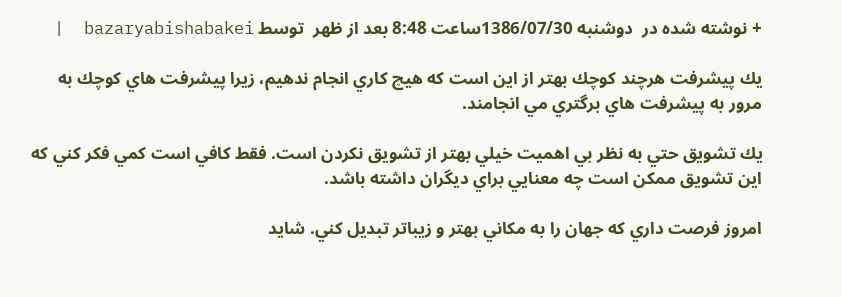+ نوشته شده در  دوشنبه 1386/07/30ساعت 8:48 بعد از ظهر  توسط bazaryabishabakei  |

يك پيشرفت هرچند كوچك بهتر از اين است كه هيچ كاري انجام ندهيم، زيرا پيشرفت هاي كوچك به مرور به پيشرفت هاي برگتري مي انجامند.

يك تشويق حتي به نظر بي اهميت خيلي بهتر از تشويق نكردن است. فقط كافي است كمي فكر كني كه اين تشويق ممكن است چه معنايي براي ديگران داشته باشد.

امروز فرصت داري كه جهان را به مكاني بهتر و زيباتر تبديل كني. شايد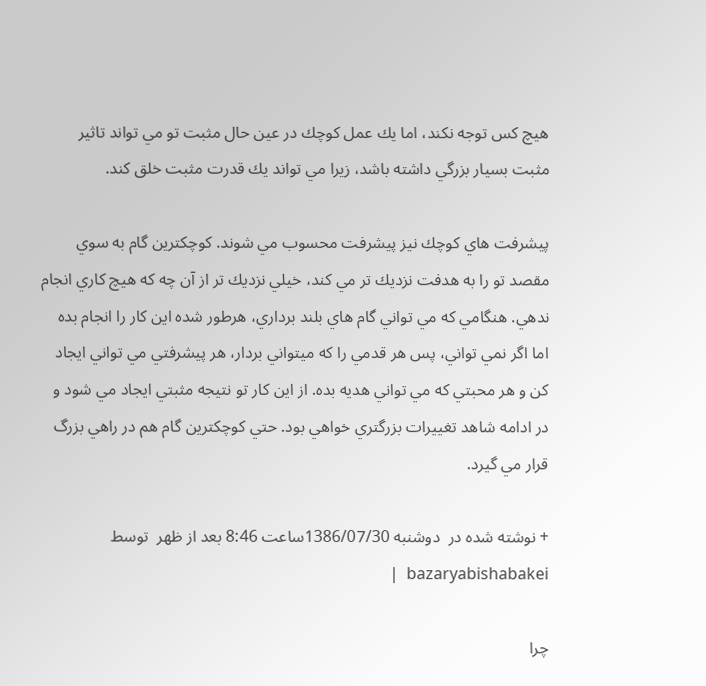هيچ كس توجه نكند، اما يك عمل كوچك در عين حال مثبت تو مي تواند تاثير مثبت بسيار بزرگي داشته باشد، زيرا مي تواند يك قدرت مثبت خلق كند.

پيشرفت هاي كوچك نيز پيشرفت محسوب مي شوند. كوچكترين گام به سوي مقصد تو را به هدفت نزديك تر مي كند، خيلي نزديك تر از آن چه كه هيچ كاري انجام ندهي. هنگامي كه مي تواني گام هاي بلند برداري، هرطور شده اين كار را انجام بده اما اگر نمي تواني، پس هر قدمي را كه ميتواني بردار، هر پيشرفتي مي تواني ايجاد كن و هر محبتي كه مي تواني هديه بده. از اين كار تو نتيجه مثبتي ايجاد مي شود و در ادامه شاهد تغييرات بزرگتري خواهي بود. حتي كوچكترين گام هم در راهي بزرگ قرار مي گيرد.

+ نوشته شده در  دوشنبه 1386/07/30ساعت 8:46 بعد از ظهر  توسط bazaryabishabakei  |

چرا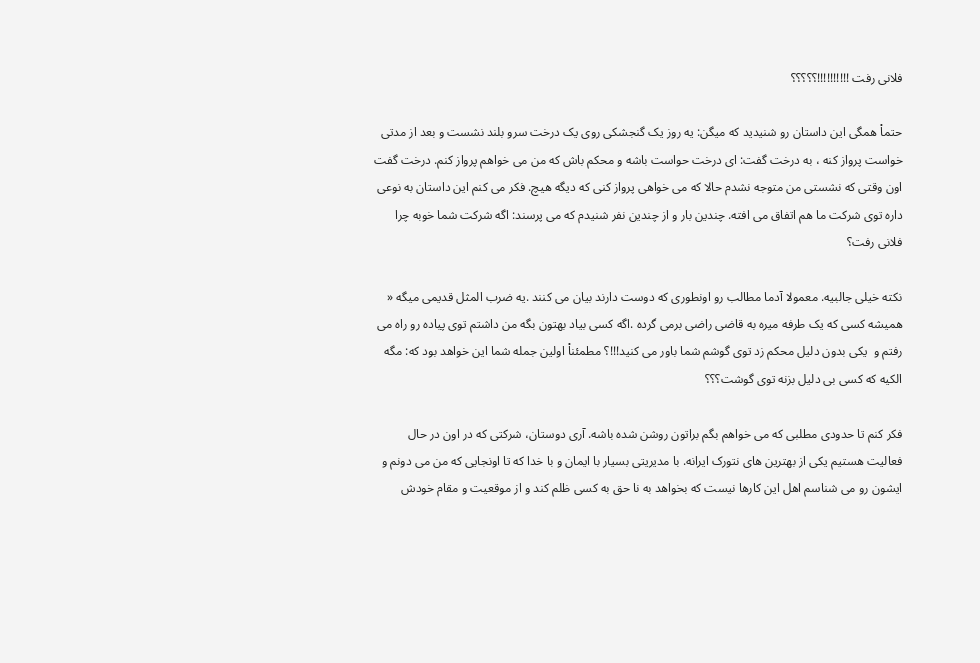فلانی رفت !!!!!!!!!!؟؟؟؟؟

حتماْ همگی این داستان رو شنیدید که میگن: یه روز یک گنجشکی روی یک درخت سرو بلند نشست و بعد از مدتی خواست پرواز کنه ، به درخت گفت: ای درخت حواست باشه و محکم باش که من می خواهم پرواز کنم. درخت گفت اون وقتی که نشستی من متوجه نشدم حالا که می خواهی پرواز کنی که دیگه هیچ. فکر می کنم این داستان به نوعی داره توی شرکت ما هم اتفاق می افته. چندین بار و از چندین نفر شنیدم که می پرسند: اگه شرکت شما خوبه چرا فلانی رفت؟

نکته خیلی جالبیه. معمولا آدما مطالب رو اونطوری که دوست دارند بیان می کنند .یه ضرب المثل قدیمی میگه « همیشه کسی که یک طرفه میره به قاضی راضی برمی گرده .اگه کسی بیاد بهتون بگه من داشتم توی پیاده رو راه می رفتم و  یکی بدون دلیل محکم زد توی گوشم شما باور می کنید!!!؟ مطمئناْ اولین جمله شما این خواهد بود که: مگه الکیه که کسی بی دلیل بزنه توی گوشت؟؟؟

فکر کنم تا حدودی مطلبی که می خواهم بگم براتون روشن شده باشه. آری دوستان، شرکتی که در اون در حال فعالیت هستیم یکی از بهترین های نتورک ایرانه. با مدیریتی بسیار با ایمان و با خدا که تا اونجایی که من می دونم و ایشون رو می شناسم اهل این کارها نیست که بخواهد به نا حق به کسی ظلم کند و از موقعیت و مقام خودش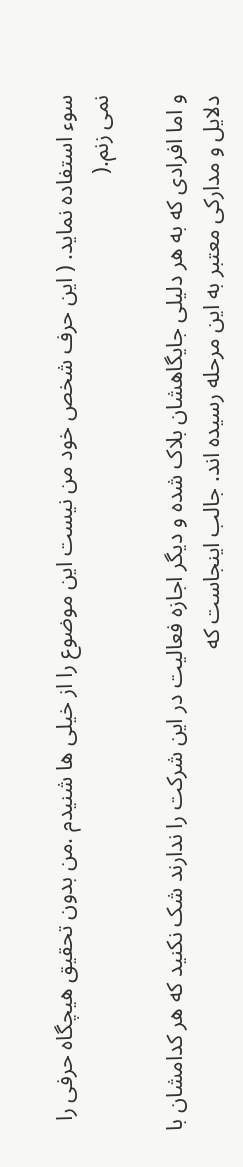سوء استفاده نماید. ( این حرف شخص خود من نیست این موضوع را از خیلی ها شنیدم .من بدون تحقیق هیچگاه حرفی را نمی زنم.(

و اما افرادی که به هر دلیلی جایگاهشان بلاک شده و دیگر اجازه فعالیت در این شرکت را ندارند شک نکنید که هر کدامشان با دلایل و مدارکی معتبر به این مرحله رسیده اند. جالب اینجاست که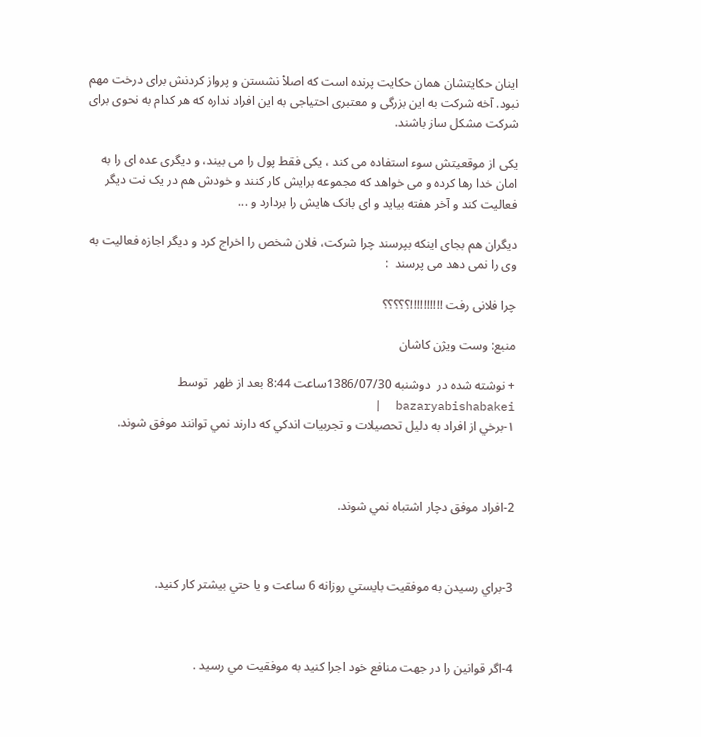اینان حکایتشان همان حکایت پرنده است که اصلاْ نشستن و پرواز کردنش برای درخت مهم نبود. آخه شرکت به این بزرگی و معتبری احتیاجی به این افراد نداره که هر کدام به نحوی برای شرکت مشکل ساز باشند.

یکی از موقعیتش سوء استفاده می کند ، یکی فقط پول را می بیند، و دیگری عده ای را به امان خدا رها کرده و می خواهد که مجموعه برایش کار کنند و خودش هم در یک نت دیگر فعالیت کند و آخر هفته بیاید و ای بانک هایش را بردارد و ...

دیگران هم بجای اینکه بپرسند چرا شرکت، فلان شخص را اخراج کرد و دیگر اجازه فعالیت به وی را نمی دهد می پرسند  :

چرا فلانی رفت !!!!!!!!!!؟؟؟؟؟

منبع: وست ویژن کاشان

+ نوشته شده در  دوشنبه 1386/07/30ساعت 8:44 بعد از ظهر  توسط bazaryabishabakei  |
۱-برخي از افراد به دليل تحصيلات و تجربيات اندكي كه دارند نمي توانند موفق شوند.



2-افراد موفق دچار اشتباه نمي شوند.



3-براي رسيدن به موفقيت بايستي روزانه 6 ساعت و يا حتي بيشتر كار كنيد.



4-اگر قوانين را در جهت منافع خود اجرا كنيد به موفقيت مي رسيد .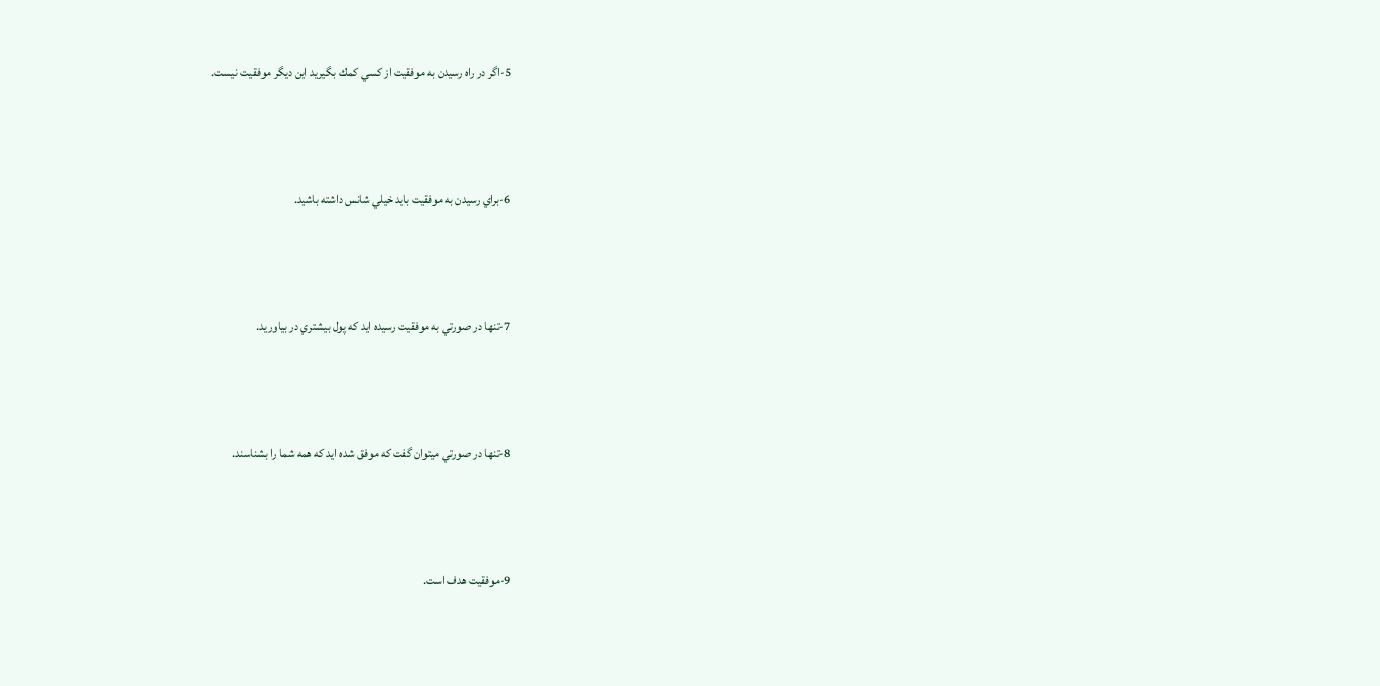5-اگر در راه رسيدن به موفقيت از كسي كمك بگيريد اين ديگر موفقيت نيست.



6-براي رسيدن به موفقيت بايد خيلي شانس داشته باشيد.



7-تنها در صورتي به موفقيت رسيده ايد كه پول بيشتري در بياوريد.



8-تنها در صورتي ميتوان گفت كه موفق شده ايد كه همه شما را بشناسند.



9-موفقيت هدف است.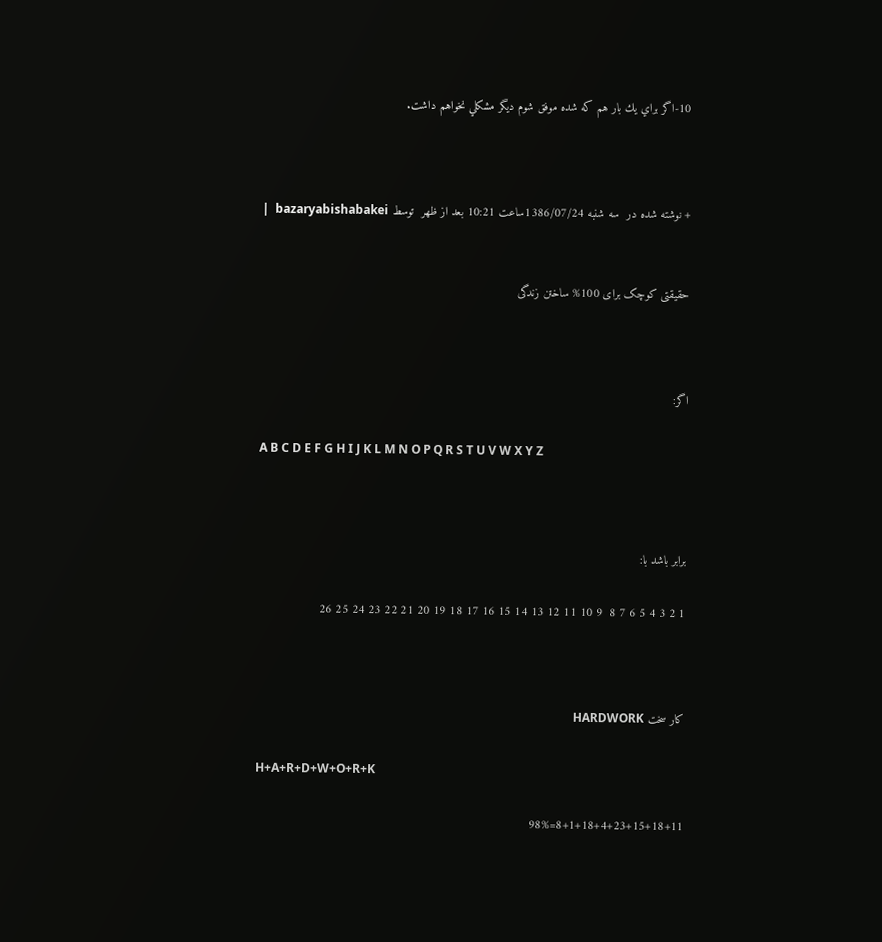10-اگر براي يك بار هم كه شده موفق شوم ديگر مشكلي نخواهم داشت.



+ نوشته شده در  سه شنبه 1386/07/24ساعت 10:21 بعد از ظهر  توسط bazaryabishabakei  |


حقیقتی کوچک برای 100% ساختن زندگی



اگر:

A B C D E F G H I J K L M N O P Q R S T U V W X Y Z



برابر باشد با:

1 2 3 4 5 6 7 8  9 10 11 12 13 14 15 16 17 18 19 20 21 22 23 24 25 26



کار سخت HARDWORK

H+A+R+D+W+O+R+K

8+1+18+4+23+15+18+11=98%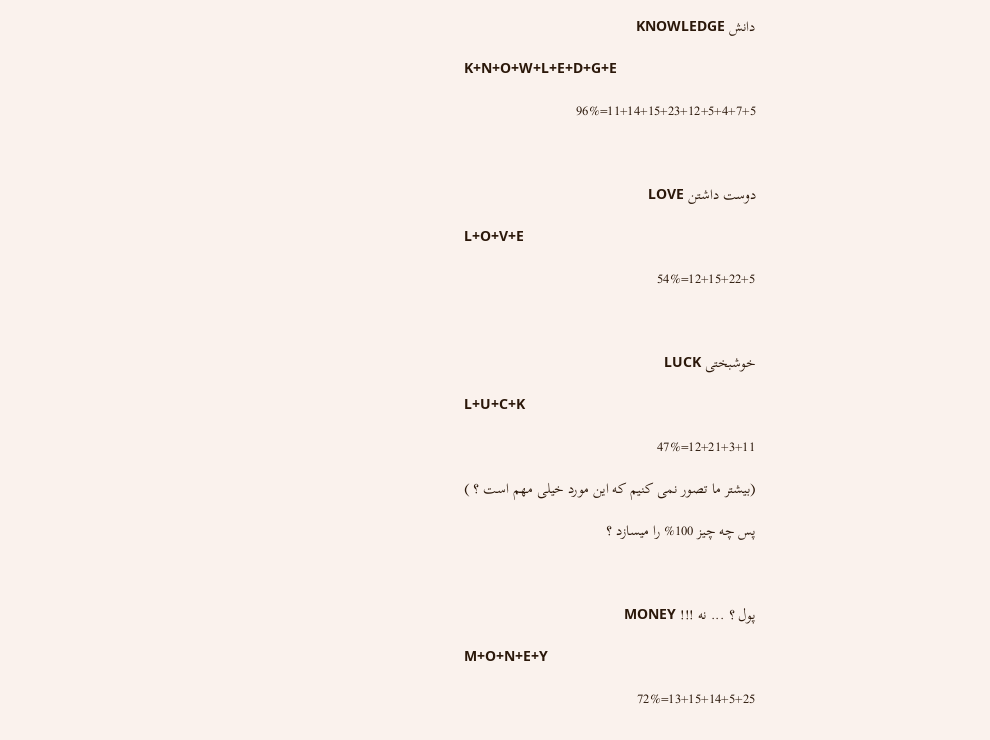دانش KNOWLEDGE

K+N+O+W+L+E+D+G+E

11+14+15+23+12+5+4+7+5=96%



دوست داشتن LOVE

L+O+V+E

12+15+22+5=54%



خوشبختی LUCK

L+U+C+K

12+21+3+11=47%

(بیشتر ما تصور نمی کنیم که این مورد خیلی مهم است ؟ )

پس چه چیز 100% را میسازد ؟



پول ؟ ... نه !!! MONEY

M+O+N+E+Y

13+15+14+5+25=72%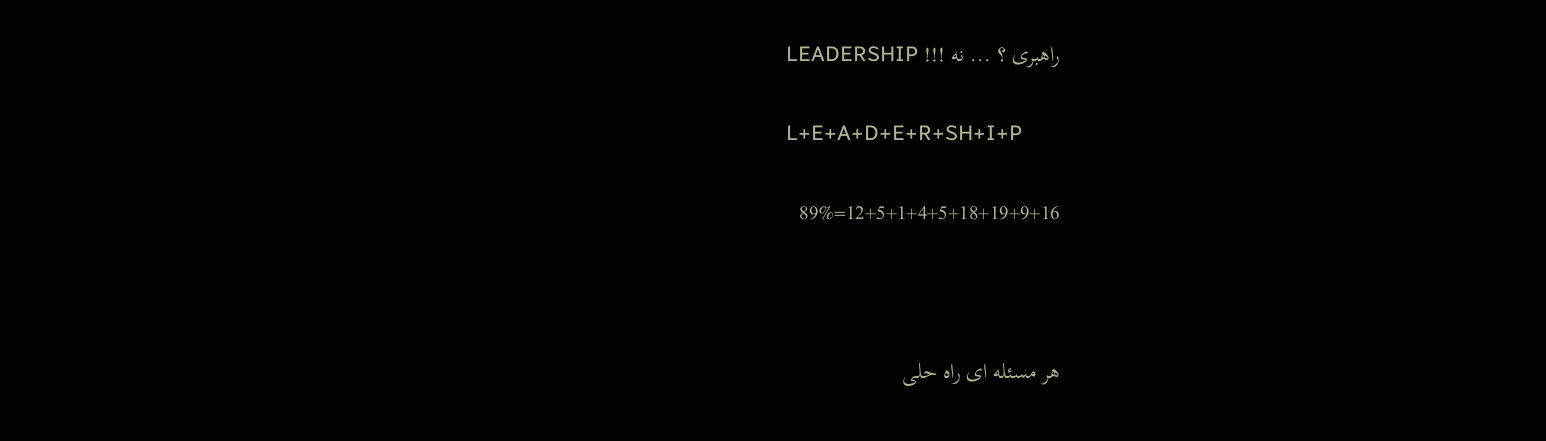راهبری ؟ ... نه !!! LEADERSHIP

L+E+A+D+E+R+SH+I+P

12+5+1+4+5+18+19+9+16=89%



هر مسئله ای راه حلی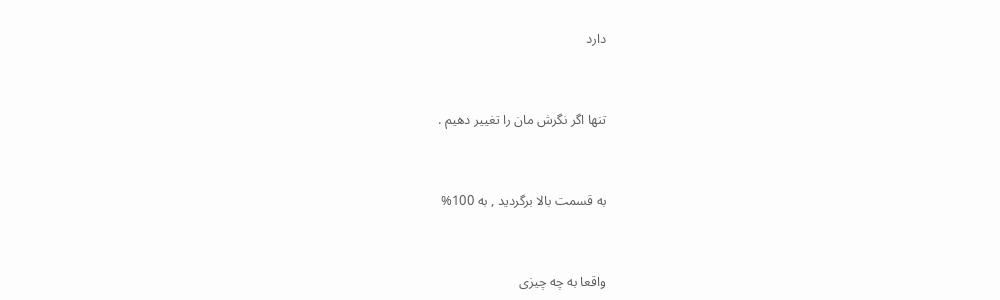دارد



تنها اگر نگرش مان را تغییر دهیم .



به قسمت بالا برگردید , به 100%



واقعا به چه چیزی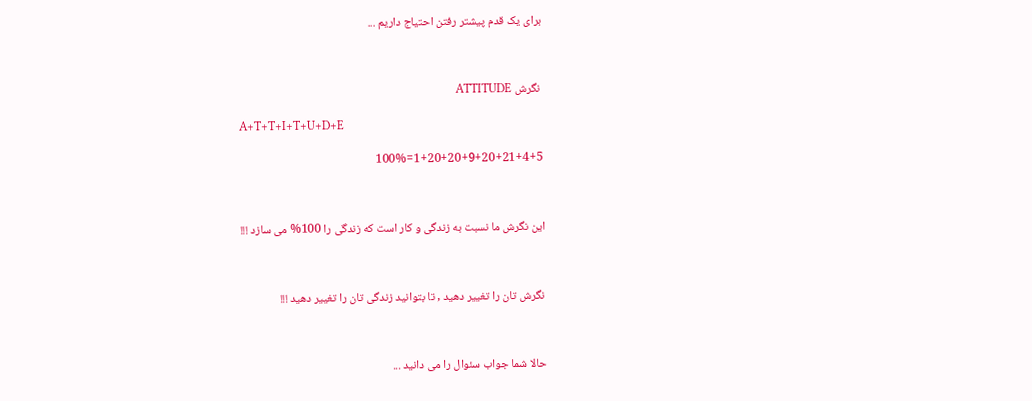برای یک قدم پیشتر رفتن احتیاج داریم ...



 نگرش ATTITUDE

A+T+T+I+T+U+D+E

1+20+20+9+20+21+4+5=100%



این نگرش ما نسبت به زندگی و کار است که زندگی را 100% می سازد !!!



نگرش تان را تغییر دهید , تا بتوانید زندگی تان را تغییر دهید !!!



حالا شما جواب سئوال را می دانید ...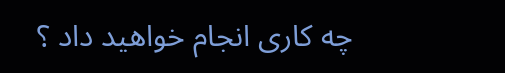چه کاری انجام خواهید داد ؟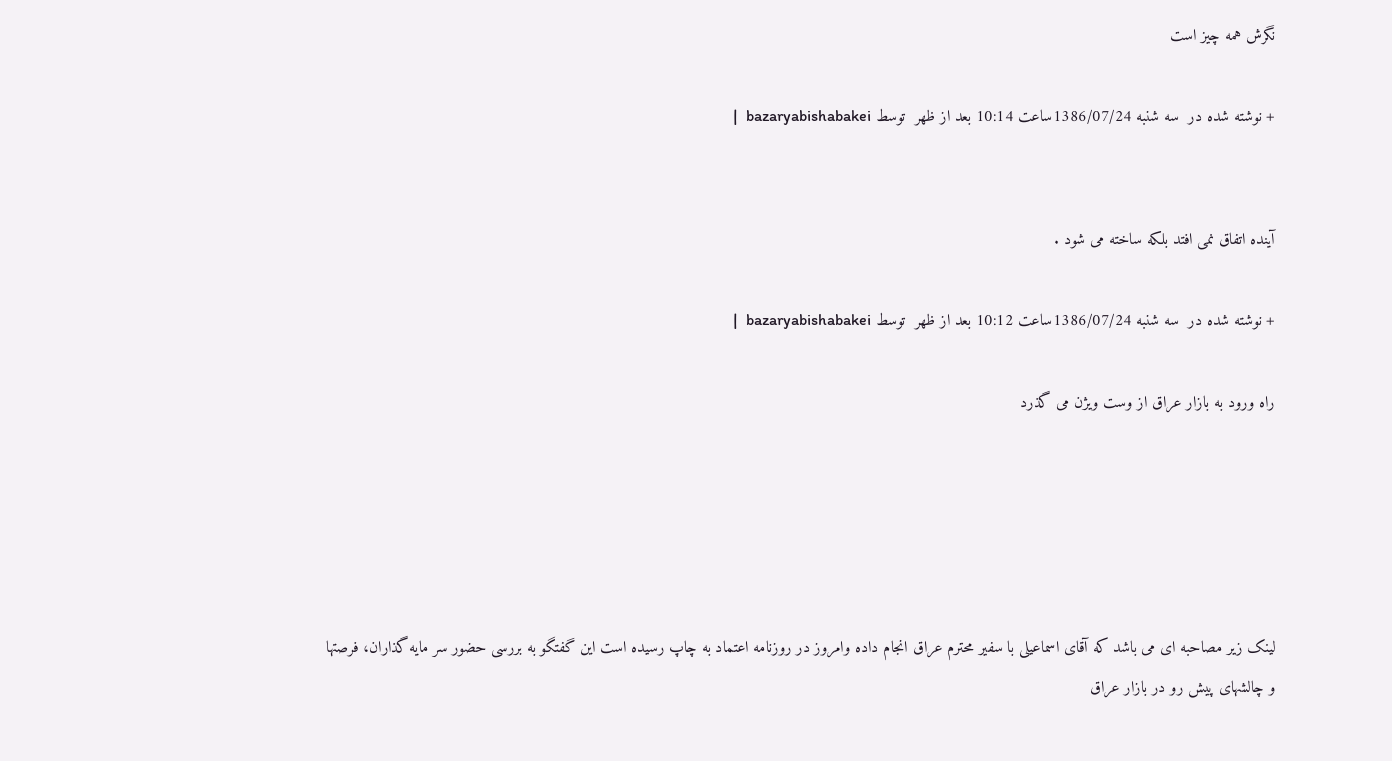نگرش همه چیز است

+ نوشته شده در  سه شنبه 1386/07/24ساعت 10:14 بعد از ظهر  توسط bazaryabishabakei  |


آینده اتفاق نمی افتد بلکه ساخته می شود .

+ نوشته شده در  سه شنبه 1386/07/24ساعت 10:12 بعد از ظهر  توسط bazaryabishabakei  |

راه ورود به بازار عراق از وست ویژن می گذرد





لینک زیر مصاحبه ای می باشد که آقای اسماعیلی با سفیر محترم عراق انجام داده وامروز در روزنامه اعتماد به چاپ رسیده است این گفتگو به بررسی حضور سر مایه گذاران، فرصتها و چالشهای پیش رو در بازار عراق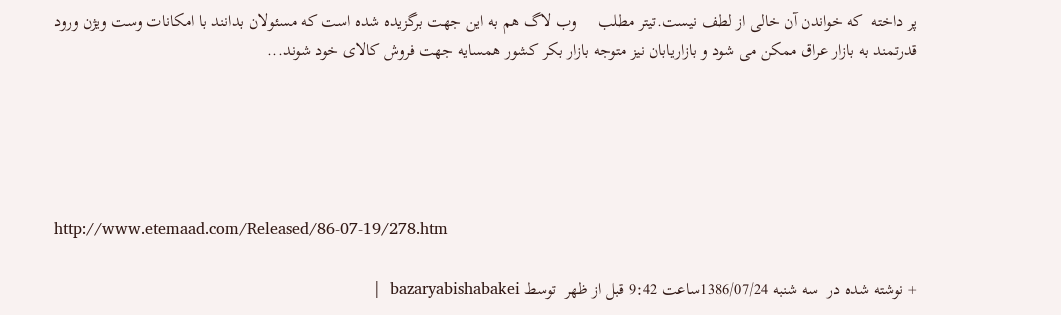پر داخته  که خواندن آن خالی از لطف نیست.تیتر مطلب     وب لاگ هم به این جهت برگزیده شده است که مسئولان بدانند با امکانات وست ویژن ورود قدرتمند به بازار عراق ممکن می شود و بازاریابان نیز متوجه بازار بکر کشور همسایه جهت فروش کالای خود شوند...





http://www.etemaad.com/Released/86-07-19/278.htm

+ نوشته شده در  سه شنبه 1386/07/24ساعت 9:42 قبل از ظهر  توسط bazaryabishabakei  |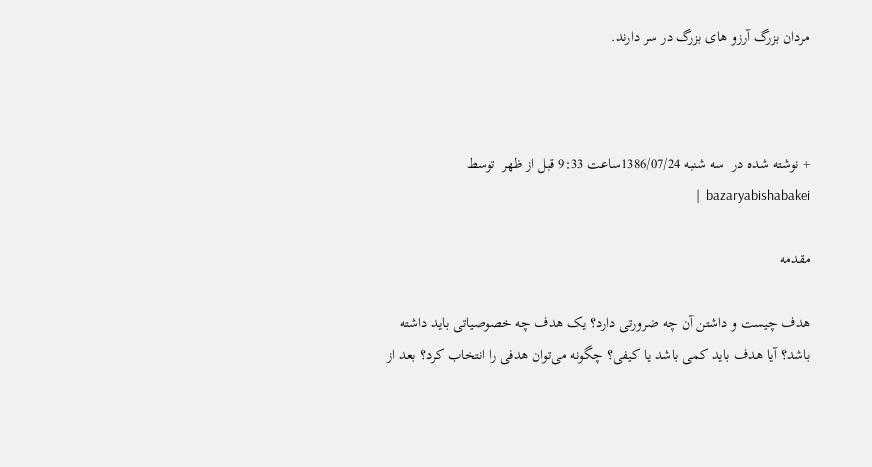مردان بزرگ آرزو های بزرگ در سر دارند.



+ نوشته شده در  سه شنبه 1386/07/24ساعت 9:33 قبل از ظهر  توسط bazaryabishabakei  |

مقدمه

هدف چیست و داشتن آن چه ضرورتی دارد؟ یک هدف چه خصوصیاتی باید داشته باشد؟ آیا هدف باید کمی باشد یا کیفی؟ چگونه می‌توان هدفی را انتخاب کرد؟ بعد از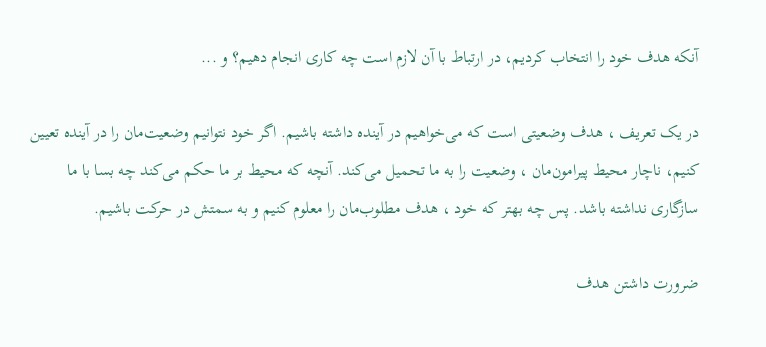آنکه هدف خود را انتخاب کردیم، در ارتباط با آن لازم است چه کاری انجام دهیم؟ و ...

در یک تعریف ، هدف وضعیتی است که می‌خواهیم در آینده داشته باشیم. اگر خود نتوانیم وضعیت‌مان را در آینده تعیین کنیم،‌ ناچار محیط پیرامون‌مان ، وضعیت را به ما تحمیل می‌کند. آنچه که محیط بر ما حکم می‌کند چه بسا با ما سازگاری نداشته باشد. پس چه بهتر که خود ، هدف مطلوب‌مان را معلوم کنیم و به سمتش در حرکت باشیم.

ضرورت داشتن هدف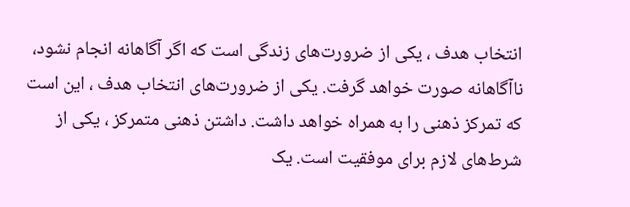انتخاب هدف ، یکی از ضرورت‌های زندگی است که اگر آگاهانه انجام نشود، نا‌آگاهانه صورت خواهد گرفت. یکی از ضرورت‌های انتخاب هدف ، این است که تمرکز ذهنی را به همراه خواهد داشت. داشتن ذهنی متمرکز ، یکی از شرط‌های لازم برای موفقیت است. یک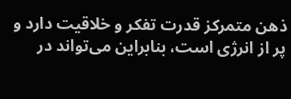ذهن متمرکز قدرت تفکر و خلاقیت دارد و پر از انرژی است، بنابراین می‌تواند در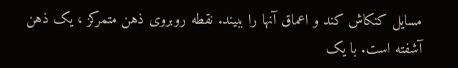مسایل کنکاش کند و اعماق آنها را ببیند. نقطه روبروی ذهن متمرکز ، یک ذهن آشفته است. با یک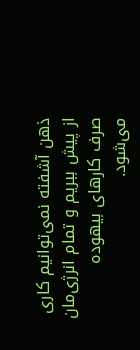ذهن آشفته نمی‌توانیم کاری از پیش ببریم و تمام انرژی‌مان صرف کارهای بیهوده می‌شود.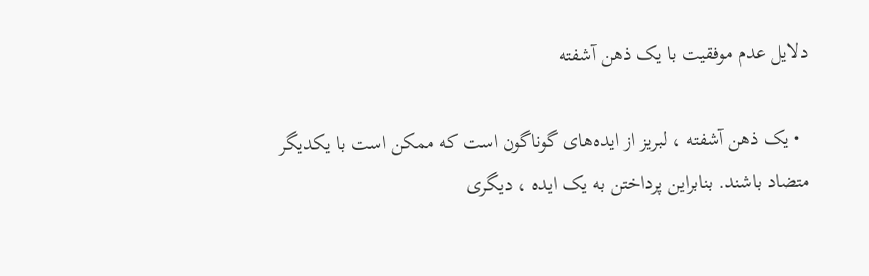دلایل عدم موفقیت با یک ذهن آشفته

  • یک ذهن آشفته ، لبریز از ایده‌های گوناگون است که ممکن است با یکدیگر متضاد باشند. بنابراین پرداختن به یک ایده ، دیگری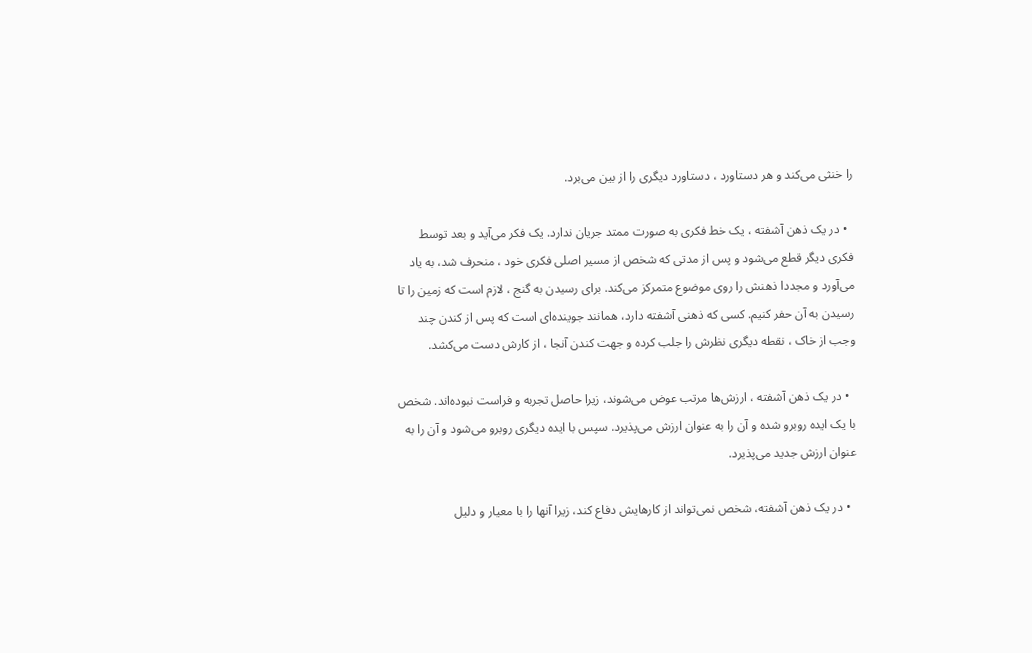را خنثی می‌کند و هر دستاورد ، دستاورد دیگری را از بین می‌برد.

  • در یک ذهن آشفته ، یک خط فکری به صورت ممتد جریان ندارد. یک فکر می‌آید و بعد توسط فکری دیگر قطع می‌شود و پس از مدتی که شخص از مسیر اصلی فکری خود ، منحرف شد، به یاد می‌آورد و مجددا ذهنش را روی موضوع متمرکز می‌کند. برای رسیدن به گنج ، لازم است که زمین را تا رسیدن به آن حفر کنیم. کسی که ذهنی آشفته دارد، همانند جوینده‌ای است که پس از کندن چند وجب از خاک ، نقطه دیگری نظرش را جلب کرده و جهت کندن آنجا ، از کارش دست می‌کشد.

  • در یک ذهن آشفته ، ارزش‌ها مرتب عوض می‌شوند، زیرا حاصل تجربه و فراست نبوده‌اند. شخص با یک ایده روبرو شده و آن را به عنوان ارزش می‌پذیرد. سپس با ایده دیگری روبرو می‌شود و آن را به عنوان ارزش جدید می‌پذیرد.

  • در یک ذهن آشفته، شخص نمی‌تواند از کارهایش دفاع کند، زیرا آنها را با معیار و دلیل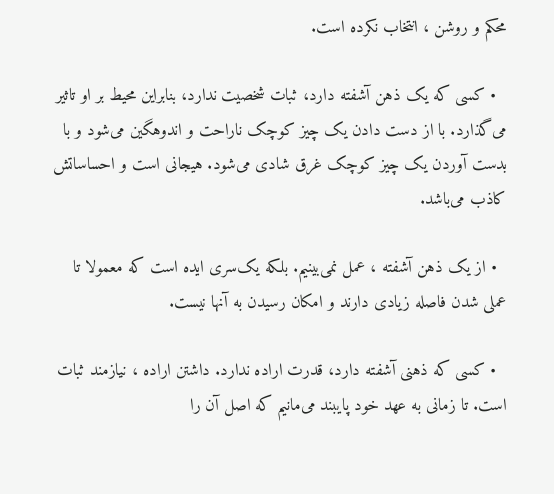محکم و روشن ، انتخاب نکرده است.

  • کسی که یک ذهن آشفته دارد، ثبات شخصیت ندارد، بنابراین محیط بر او تاثیر می‌گذارد. با از دست دادن یک چیز کوچک ناراحت و اندوهگین می‌شود و با بدست آوردن یک چیز کوچک غرق شادی می‌شود. هیجانی است و احساساتش کاذب می‌باشد.

  • از یک ذهن آشفته ، عمل نمی‌بینیم. بلکه یک‌سری ایده است که معمولا تا عملی ‌شدن فاصله زیادی دارند و امکان رسیدن به آنها نیست.

  • کسی که ذهنی آشفته دارد، قدرت اراده ندارد. داشتن اراده ، نیازمند ثبات است. تا زمانی به عهد خود پایبند می‌مانیم که اصل آن را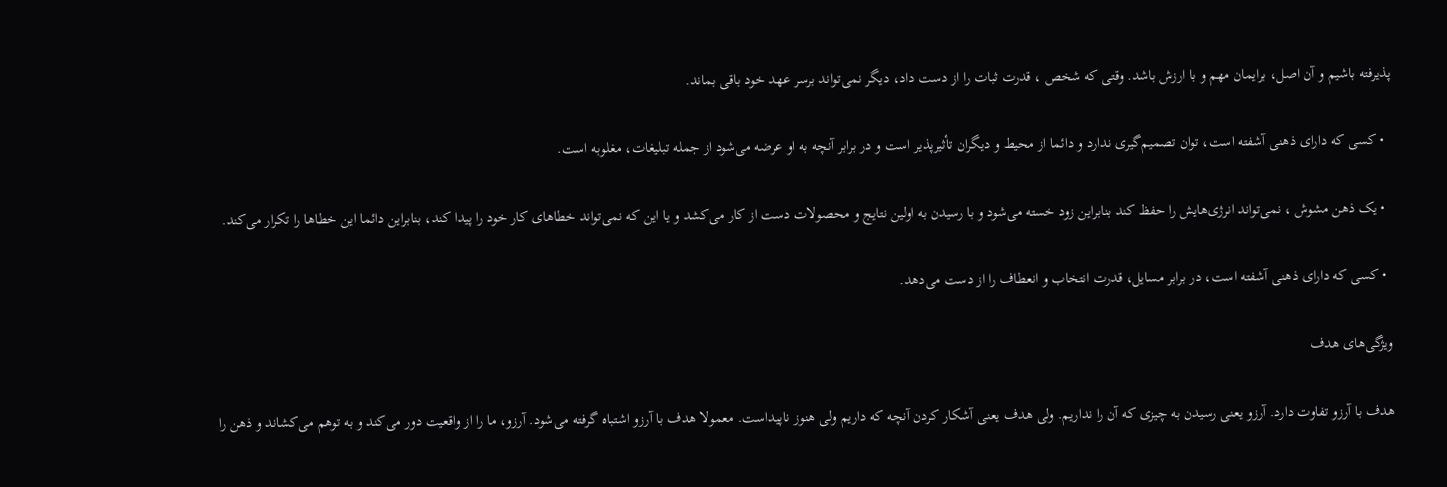پذیرفته باشیم و آن اصل، برایمان مهم و با ارزش باشد. وقتی که شخص ، قدرت ثبات را از دست داد، دیگر نمی‌تواند برسر عهد خود باقی بماند.

  • کسی که دارای ذهنی آشفته است، توان تصمیم‌گیری ندارد و دائما از محیط و دیگران تأثیرپذیر است و در برابر آنچه به او عرضه می‌شود از جمله تبلیغات، مغلوبه است.

  • یک ذهن مشوش ، نمی‌تواند انرژی‌هایش را حفظ کند بنابراین زود خسته می‌شود و با رسیدن به اولین نتایج و محصولات دست از کار می‌کشد و یا این ‌که نمی‌تواند خطاهای کار خود را پیدا کند، بنابراین دائما این خطاها را تکرار می‌کند.

  • کسی که دارای ذهنی آشفته است، در برابر مسایل، قدرت انتخاب و انعطاف را از دست می‌دهد.

ویژگی‌های هدف

هدف با آرزو تفاوت دارد. آرزو یعنی رسیدن به چیزی که آن را نداریم. ولی هدف یعنی آشکار کردن آنچه که داریم ولی هنوز ناپیداست. معمولا هدف با آرزو اشتباه ‌گرفته می‌شود. آرزو، ما را از واقعیت دور می‌کند و به توهم می‌کشاند و ذهن را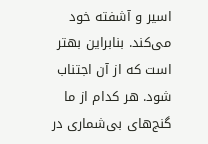اسیر و آشفته خود می‌کند. بنابراین بهتر است که از آن اجتناب شود. هر کدام از ما گنج‌های بی‌شماری در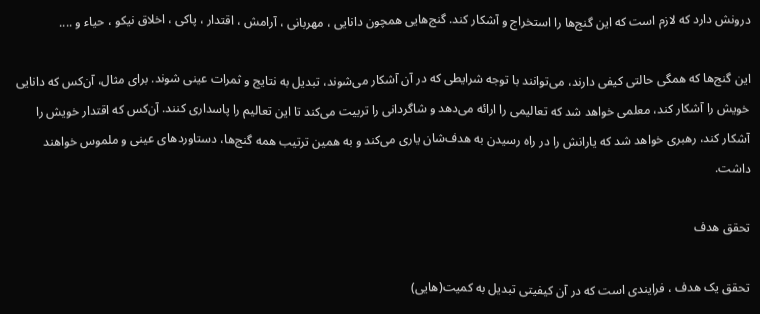درونش دارد که لازم است که این گنج‌ها را استخراج و آشکار کند. گنج‌هایی همچون دانایی ، مهربانی ، آرامش ، اقتدار ، پاکی ، اخلاق نیکو ، حیاء و ....

این گنج‌ها که همگی حالتی کیفی دارند، می‌توانند با توجه شرایطی که در آن آشکار می‌شوند، تبدیل به نتایج و ثمرات عینی ‌شوند. برای مثال، آن‌کس که دانایی خویش را آشکار ‌کند، معلمی خواهد شد که تعالیمی را ارائه می‌دهد و شاگردانی را تربیت می‌کند تا این تعالیم را پاسداری کنند. آن‌کس که اقتدار خویش را آشکار کند، رهبری خواهد شد که یارانش را در راه رسیدن به هدف‌شان یاری می‌کند و به همین ترتیب همه گنج‌ها، دستاوردهای عینی و ملموس خواهند داشت.

تحقق هدف

تحقق یک هدف ، فرایندی است که در آن کیفیتی تبدیل به کمیت(هایی)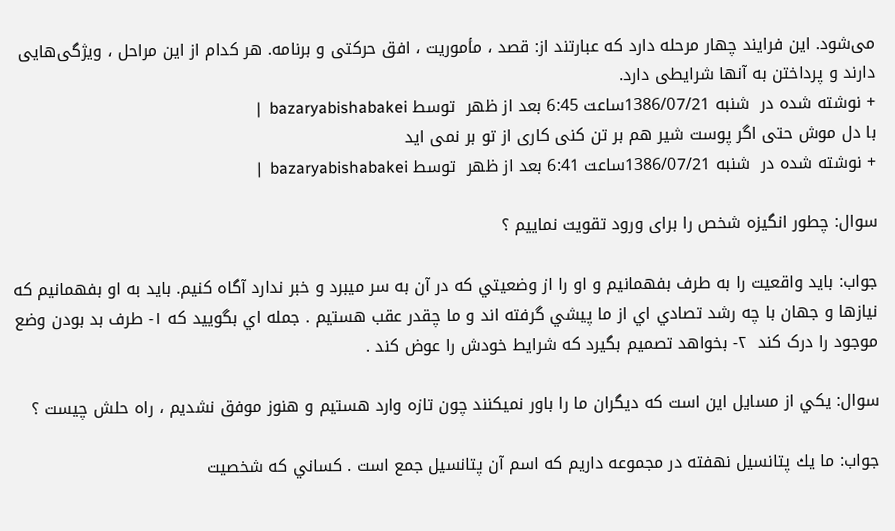می‌شود. این فرایند چهار مرحله دارد که عبارتند از: قصد ، مأموریت ، افق حرکتی و برنامه. هر کدام از این مراحل ، ویژگی‌هایی دارند و پرداختن به آنها شرایطی دارد.
+ نوشته شده در  شنبه 1386/07/21ساعت 6:45 بعد از ظهر  توسط bazaryabishabakei  |
با دل موش حتی اگر پوست شیر هم بر تن کنی کاری از تو بر نمی اید
+ نوشته شده در  شنبه 1386/07/21ساعت 6:41 بعد از ظهر  توسط bazaryabishabakei  |

سوال: چطور انگيزه شخص را برای ورود تقويت نماييم ؟

جواب: بايد واقعيت را به طرف بفهمانيم و او را از وضعيتي كه در آن به سر ميبرد و خبر ندارد آگاه کنيم. بايد به او بفهمانيم كه نيازها و جهان با چه رشد تصادي اي از ما پيشي گرفته اند و ما چقدر عقب هستيم . جمله اي بگوييد كه ۱- طرف بد بودن وضع موجود را درک كند  ۲- بخواهد تصميم بگيرد كه شرايط خودش را عوض كند .

سوال: يكي از مسایل اين است كه ديگران ما را باور نميكنند چون تازه وارد هستيم و هنوز موفق نشديم ، راه حلش چيست ؟

جواب: ما يك پتانسيل نهفته در مجموعه داريم كه اسم آن پتانسيل جمع است . كساني كه شخصيت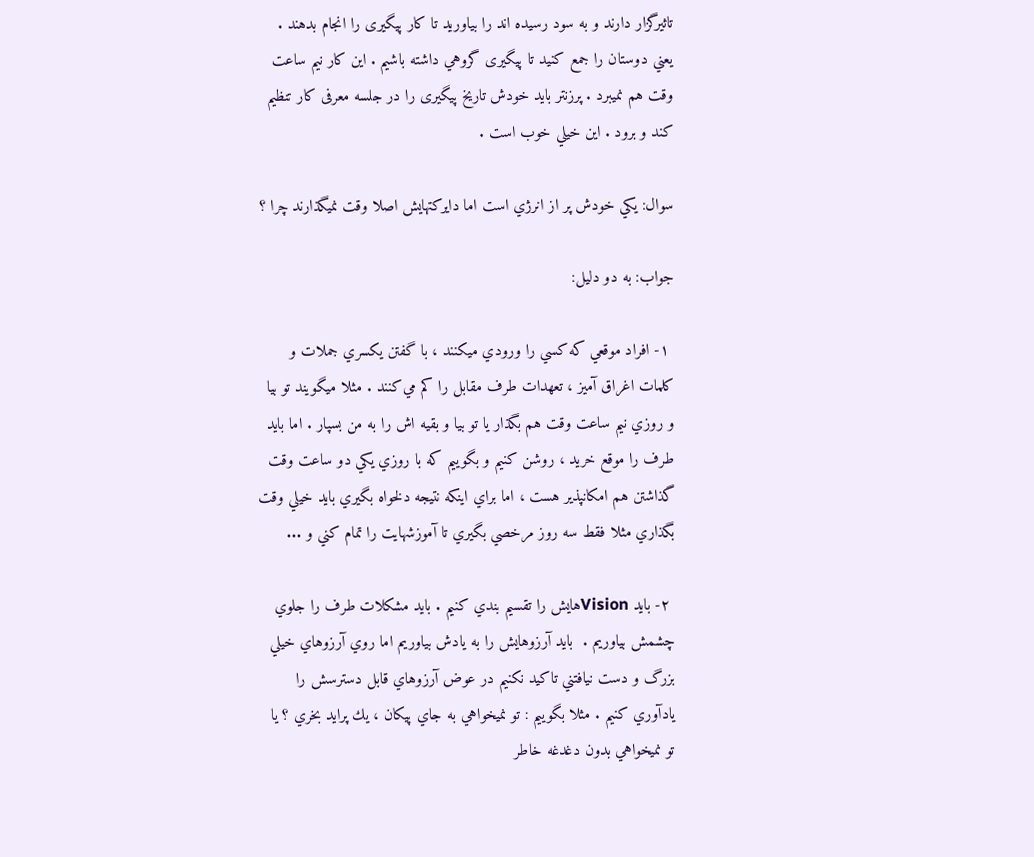تاثيرگزار دارند و به سود رسيده اند را بياوريد تا كار پیگیری را انجام بدهند . يعني دوستان را جمع كنيد تا پیگیری گروهي داشته باشيم . اين كار نيم ساعت وقت هم نميبرد . پرزنتر بايد خودش تاريخ پیگیری را در جلسه معرفی کار تنظيم كند و برود . اين خيلي خوب است .

سوال: يكي خودش پر از انرژي است اما دايركتهايش اصلا وقت نميگذارند چرا ؟

جواب: به دو دليل:

 ۱- افراد موقعي که کسي را ورودي ميکنند ، با گفتن يکسري جملات و كلمات اغراق آميز ، تعهدات طرف مقابل را كم مي‌كنند . مثلا ميگويند تو بيا و روزي نيم ساعت وقت هم بگذار يا تو بيا و بقيه اش را به من بسپار . اما بايد طرف را موقع خريد ، روشن كنيم و بگوييم كه با روزي يكي دو ساعت وقت گذاشتن هم امكانپذير هست ، اما براي اينكه نتيجه‌ دلخواه بگيري بايد خيلي وقت بگذاري مثلا فقط سه روز مرخصي بگيري تا آموزشهايت را تمام كني و ...

 ۲- بايد Visionهايش را تقسيم بندي كنيم . بايد مشكلات طرف را جلوي چشمش بياوريم .  بايد آرزوهايش را به يادش بياوريم اما روي آرزوهاي خيلي بزرگ و دست نيافتني تاكيد نكنيم در عوض آرزوهاي قابل دسترسش را يادآوري کنيم . مثلا بگوييم : تو نميخواهي به جاي پيكان ، يك پرايد بخري ؟ يا تو نميخواهي بدون دغدغه خاطر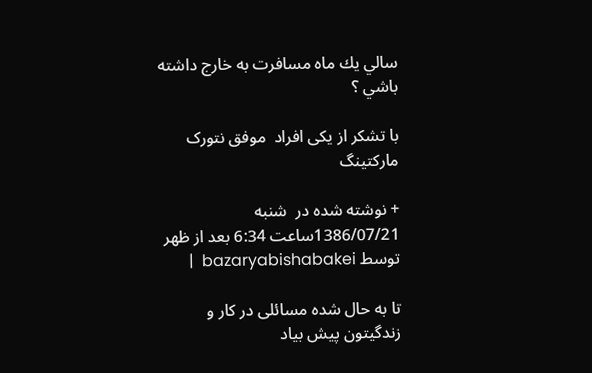سالي يك ماه مسافرت به خارج داشته باشي ؟

با تشکر از یکی افراد  موفق نتورک مارکتینگ

+ نوشته شده در  شنبه 1386/07/21ساعت 6:34 بعد از ظهر  توسط bazaryabishabakei  |

تا به حال شده مسائلی در کار و زندگیتون پیش بیاد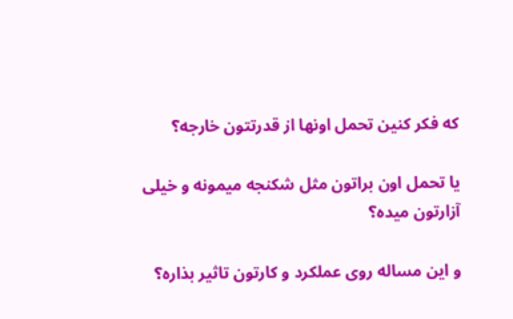که فکر کنین تحمل اونها از قدرتتون خارجه؟

یا تحمل اون براتون مثل شکنجه میمونه و خیلی آزارتون میده؟

و این مساله روی عملکرد و کارتون تاثیر بذاره؟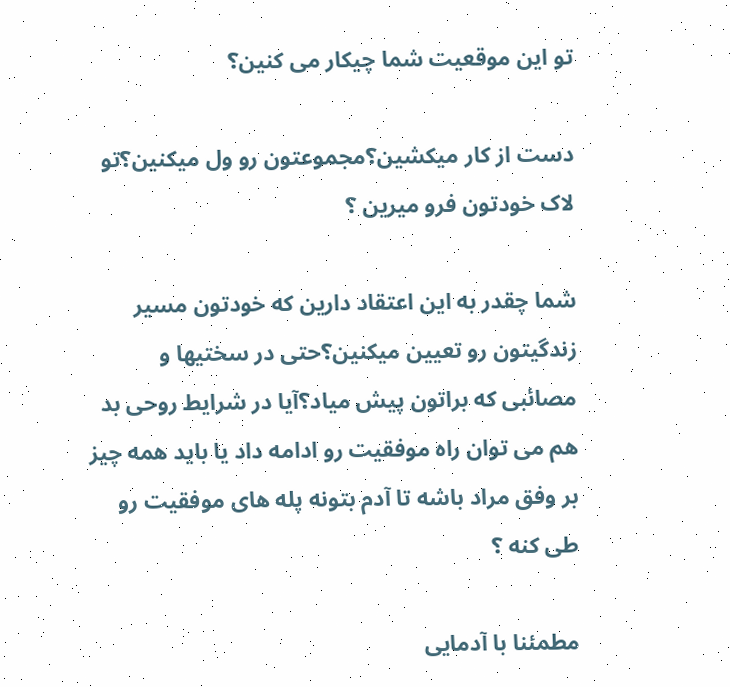تو این موقعیت شما چیکار می کنین؟

دست از کار میکشین؟مجموعتون رو ول میکنین؟تو لاک خودتون فرو میرین ؟

شما چقدر به این اعتقاد دارین که خودتون مسیر زندگیتون رو تعیین میکنین؟حتی در سختیها و مصائبی که براتون پیش میاد؟آیا در شرایط روحی بد هم می توان راه موفقیت رو ادامه داد یا باید همه چیز بر وفق مراد باشه تا آدم بتونه پله های موفقیت رو طی کنه ؟

مطمئنا با آدمایی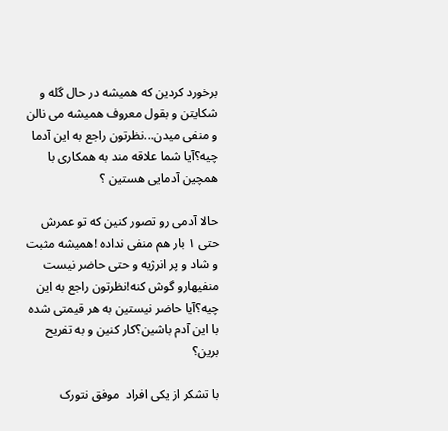برخورد کردین که همیشه در حال گله و شکایتن و بقول معروف همیشه می نالن و منفی میدن...نظرتون راجع به این آدما چیه؟آیا شما علاقه مند به همکاری با همچین آدمایی هستین ؟

حالا آدمی رو تصور کنین که تو عمرش حتی ۱ بار هم منفی نداده !همیشه مثبت و شاد و پر انرژیه و حتی حاضر نیست منفیهارو گوش کنه!نظرتون راجع به این چیه؟آیا حاضر نیستین به هر قیمتی شده با این آدم باشین؟کار کنین و به تفریح برین؟

با تشکر از یکی افراد  موفق نتورک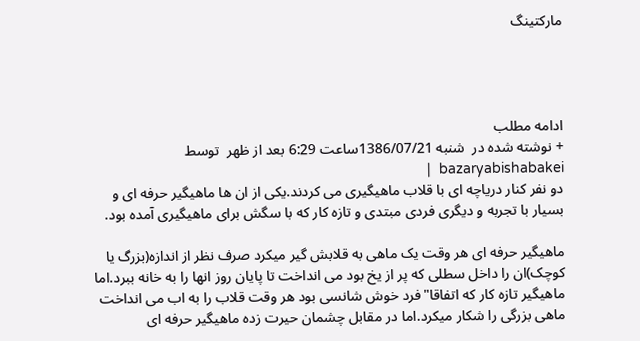مارکتینگ




ادامه مطلب
+ نوشته شده در  شنبه 1386/07/21ساعت 6:29 بعد از ظهر  توسط bazaryabishabakei  |
دو نفر کنار دریاچه ای با قلاب ماهیگیری می کردند.یکی از ان ها ماهیگیر حرفه ای و بسیار با تجربه و دیگری فردی مبتدی و تازه کار که با سگش برای ماهیگیری آمده بود.

ماهیگیر حرفه ای هر وقت یک ماهی به قلابش گیر میکرد صرف نظر از اندازه(بزرگ یا کوچک)ان را داخل سطلی که پر از یخ بود می انداخت تا پایان روز انها را به خانه ببرد.اما ماهیگیر تازه کار که اتفاقا"فرد خوش شانسی بود هر وقت قلاب را به اب می انداخت ماهی بزرگی را شکار میکرد.اما در مقابل چشمان حیرت زده ماهیگیر حرفه ای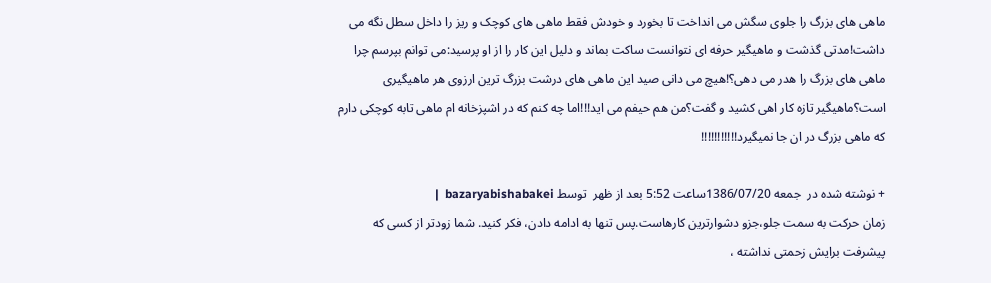ماهی های بزرگ را جلوی سگش می انداخت تا بخورد و خودش فقط ماهی های کوچک و ریز را داخل سطل نگه می داشت!مدتی گذشت و ماهیگیر حرفه ای نتوانست ساکت بماند و دلیل این کار را از او پرسید:می توانم بپرسم چرا ماهی های بزرگ را هدر می دهی؟!هیچ می دانی صید این ماهی های درشت بزرگ ترین ارزوی هر ماهیگیری است؟ماهیگیر تازه کار اهی کشید و گفت؟من هم حیفم می اید!!!اما چه کنم که در اشپزخانه ام ماهی تابه کوچکی دارم که ماهی بزرگ در ان جا نمیگیرد!!!!!!!!!!!

+ نوشته شده در  جمعه 1386/07/20ساعت 5:52 بعد از ظهر  توسط bazaryabishabakei  |
زمان حرکت به سمت جلو،جزو دشوارترین کارهاست.پس تنها به ادامه دادن، فکر کنید. شما زودتر از کسی که پیشرفت برایش زحمتی نداشته ،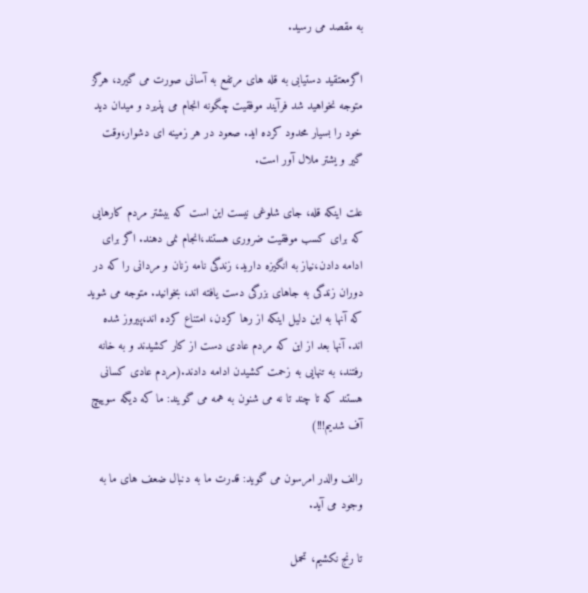به مقصد می رسید.

اگرمعتقید دستیابی به قله های مرتفع به آسانی صورت می گیرد، هرگز متوجه نخواهید شد فرآیند موفقیت چگونه انجام می پذیرد و میدان دید خود را بسیار محدود کرده اید. صعود در هر زمینه ای دشوار،وقت گیر و یشتر ملال آور است.

علت اینکه قله، جای شلوغی نیست این است که بیشتر مردم کارهایی که برای کسب موفقیت ضروری هستند،انجام نمی دهند. اگر برای ادامه دادن،نیاز به انگیزه دارید، زندگی نامه زنان و مردانی را که در دوران زندگی به جاهای بزرگی دست یافته اند، بخوانید. متوجه می شوید که آنها به این دلیل اینکه از رها کردن، امتناع کرده اند،پیروز شده اند. آنها بعد از این که مردم عادی دست از کار کشیدند و به خانه رفتند، به تنهایی به زحمت کشیدن ادامه دادند.(مردم عادی کسانی هستند که تا چند تا نه می شنون به همه می گویند: ما که دیگه سوییچ آف شدیم!!!)

رالف والدر امرسون می گوید: قدرت ما به دنبال ضعف های ما به وجود می آید.

تا رنج نکشیم، تحمل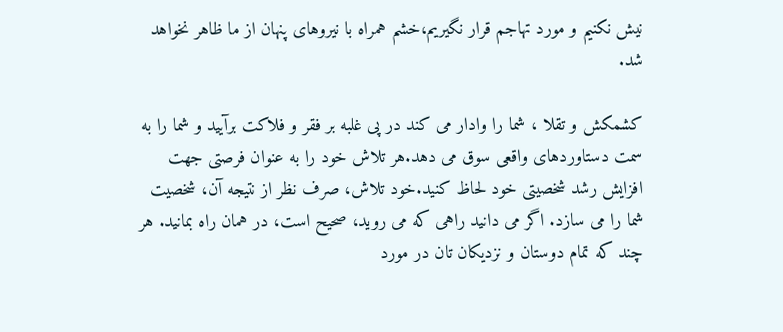نیش نکنیم و مورد تهاجم قرار نگیریم،خشم همراه با نیروهای پنهان از ما ظاهر نخواهد شد.

کشمکش و تقلا ، شما را وادار می کند در پی غلبه بر فقر و فلاکت برآیید و شما را به سمت دستاوردهای واقعی سوق می دهد.هر تلاش خود را به عنوان فرصتی جهت افزایش رشد شخصیتی خود لحاظ کنید.خود تلاش، صرف نظر از نتیجه آن، شخصیت شما را می سازد. اگر می دانید راهی که می روید، صحیح است، در همان راه بمانید. هر چند که تمام دوستان و نزدیکان تان در مورد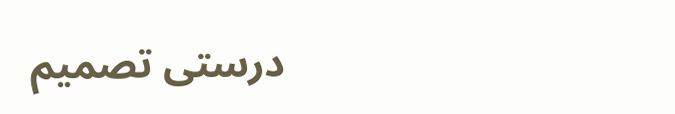درستی تصمیم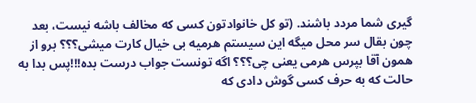گیری شما مردد باشند. (تو کل خانوادتون کسی که مخالف باشه نیست، بعد چون بقال سر محل میگه این سیستم هرمیه بی خیال کارت میشی؟؟؟ برو از همون آقا بپرس هرمی یعنی چی؟؟؟ اگه تونست جواب درست بده!!!پس بدا به حالت که به حرف کسی گوش دادی که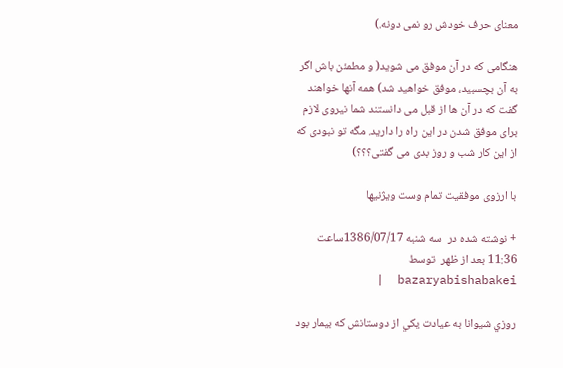معنای حرف خودش رو نمی دونه.)

هنگامی که در آن موفق می شوید( و مطمئن باش اگر به آن بچسبید، موفق خواهید شد) همه آنها خواهند گفت که در آن ها از قبل می دانستند شما نیروی لازم برای موفق شدن در این راه را دارید. مگه تو نبودی که از این کار شب و روز بدی می گفتی؟؟؟)

با ارزوی موفقیت تمام وست ویژنیها

+ نوشته شده در  سه شنبه 1386/07/17ساعت 11:36 بعد از ظهر  توسط bazaryabishabakei  |

روزي شيوانا به عيادت يكي از دوستانش كه بيمار بود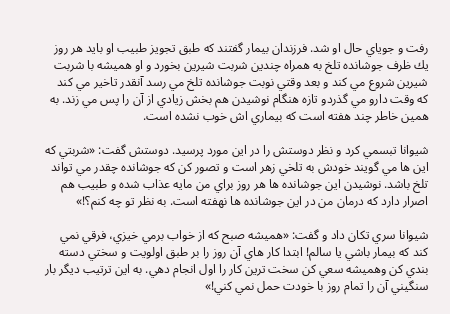رفت و جوياي حال او شد. فرزندان بيمار گفتند كه طبق تجويز طبيب او بايد هر روز يك ظرف جوشانده تلخ به همراه چندين شربت شيرين بخورد و او هميشه با شربت شيرين شروع مي كند و بعد وقتي نوبت جوشانده تلخ مي رسد آنقدر تاخير مي كند كه وقت دارو مي گذردو تازه هنگام نوشيدن هم بخش زيادي از آن را پس مي زند. به همين خاطر چند هفته است كه بيماري اش خوب نشده است.

شيوانا تبسمي كرد و نظر دوستش را در اين مورد پرسيد. دوستش گفت: «شربتي كه اين ها مي گويند خودش به تلخي زهر است و تصور كن كه جوشانده چقدر مي تواند تلخ باشد. نوشيدن اين جوشانده ها هر روز براي من مايه عذاب شده و طبيب هم اصرار دارد كه درمان من در اين جوشانده ها نهفته است. به نظر تو چه كنم؟!»

شيوانا سري تكان داد و گفت: «هميشه صبح كه از خواب برمي خيزي، فرقي نمي كند كه بيمار باشي يا سالم! ابتدا كار هاي آن روز را بر طبق اولويت و سختي دسته بندي كن وهميشه سعي كن سخت ترين كار را اول انجام دهي. به اين ترتيب ديگر بار سنگيني آن را تمام روز با خودت حمل نمي كني!»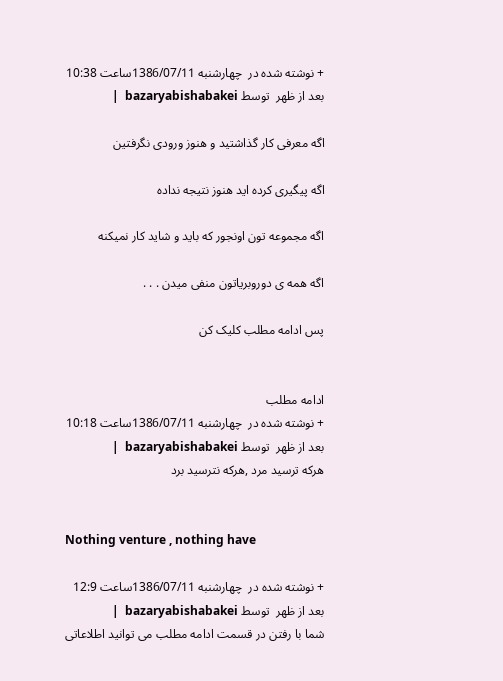+ نوشته شده در  چهارشنبه 1386/07/11ساعت 10:38 بعد از ظهر  توسط bazaryabishabakei  |

اگه معرفی کار گذاشتید و هنوز ورودی نگرفتین

اگه پیگیری کرده اید هنوز نتیجه نداده

اگه مجموعه تون اونجور که باید و شاید کار نمیکنه

اگه همه ی دوروبریاتون منفی میدن . . .

پس ادامه مطلب کلیک کن


ادامه مطلب
+ نوشته شده در  چهارشنبه 1386/07/11ساعت 10:18 بعد از ظهر  توسط bazaryabishabakei  |
هرکه ترسید مرد ,هركه نترسيد برد


Nothing venture , nothing have

+ نوشته شده در  چهارشنبه 1386/07/11ساعت 12:9 بعد از ظهر  توسط bazaryabishabakei  |
شما با رفتن در قسمت ادامه مطلب می توانید اطلاعاتی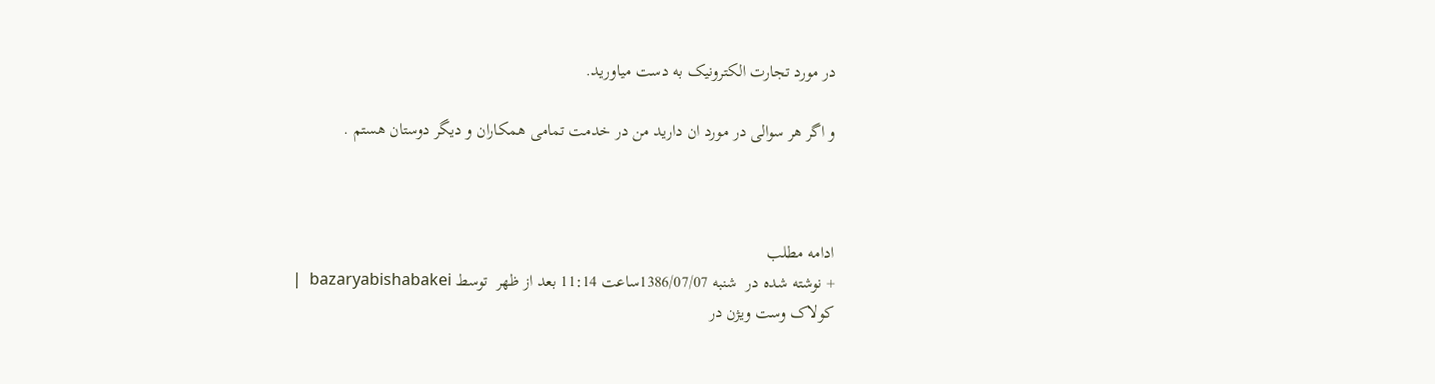در مورد تجارت الکترونیک به دست میاورید.

و اگر هر سوالی در مورد ان دارید من در خدمت تمامی همکاران و دیگر دوستان هستم .



ادامه مطلب
+ نوشته شده در  شنبه 1386/07/07ساعت 11:14 بعد از ظهر  توسط bazaryabishabakei  |
کولاک وست ویژن در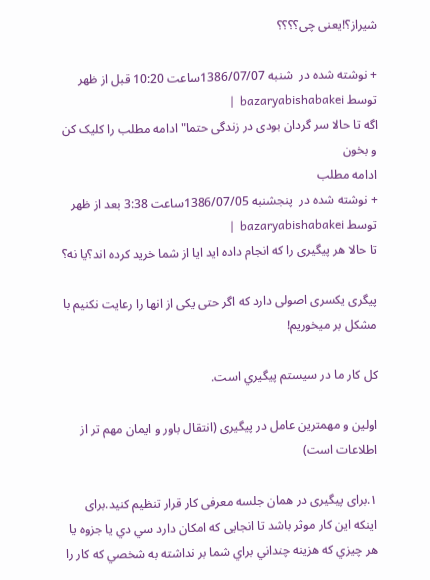شیراز؟!یعنی چی؟؟؟؟

+ نوشته شده در  شنبه 1386/07/07ساعت 10:20 قبل از ظهر  توسط bazaryabishabakei  |
اگه تا حالا سر گردان بودی در زندگی حتما" ادامه مطلب را کلیک کن و بخون
ادامه مطلب
+ نوشته شده در  پنجشنبه 1386/07/05ساعت 3:38 بعد از ظهر  توسط bazaryabishabakei  |
تا حالا هر پیگیری را که انجام داده اید ایا از شما خرید کرده اند؟یا نه؟

پیگری یکسری اصولی دارد که اگر حتی یکی از انها را رعایت نکنیم با مشکل بر میخوریم!

كل كار ما در سيستم پيگيري است.

اولین و مهمترین عامل در پیگیری (انتقال باور و ایمان مهم تر از اطلاعات است)

۱.برای پیگیری در همان جلسه معرفی کار قرار تنظیم کنید.برای اینکه این کار موثر باشد تا انجایی که امکان دارد سي دي يا جزوه يا هر چيزي كه هزينه چنداني براي شما بر نداشته به شخصي كه كار را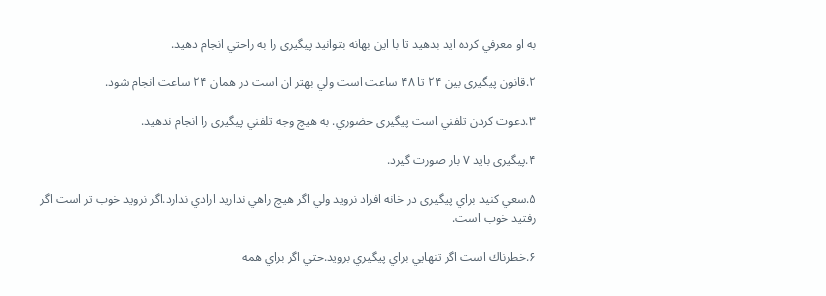به او معرفي كرده ايد بدهيد تا با اين بهانه بتوانيد پیگیری را به راحتي انجام دهيد.

۲.قانون پیگیری بين ۲۴ تا ۴۸ ساعت است ولي بهتر ان است در همان ۲۴ ساعت انجام شود.

۳.دعوت كردن تلفني است پیگیری حضوري. به هيچ وجه تلفني پیگیری را انجام ندهيد.

۴.پیگیری بايد ۷ بار صورت گيرد.

۵.سعي كنيد براي پیگیری در خانه افراد نرويد ولي اگر هيچ راهي نداريد ارادي ندارد.اگر نرويد خوب تر است اگر رفتيد خوب است.

۶.خطرناك است اگر تنهايي براي پيگيري برويد.حتي اگر براي همه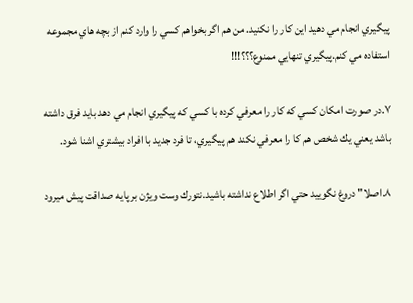پيگيري انجام مي دهيد اين كار را نكنيد. من هم اگر بخواهم كسي را وارد كنم از بچه هاي مجموعه استفاده مي كنم.پيگيري تنهايي ممنوع؟؟؟!!!

۷.در صورت امكان كسي كه كار را معرفي كرده با كسي كه پيگيري انجام مي دهد بايد فرق داشته باشد يعني يك شخص هم كا را معرفي نكند هم پيگيري، تا فرد جديد با افراد بيشتري اشنا شود.

۸.اصلا" دروغ نگوييد حتي اگر اطلاع نداشته باشيد.نتورك وست ويژن بر پايه صداقت پيش ميرود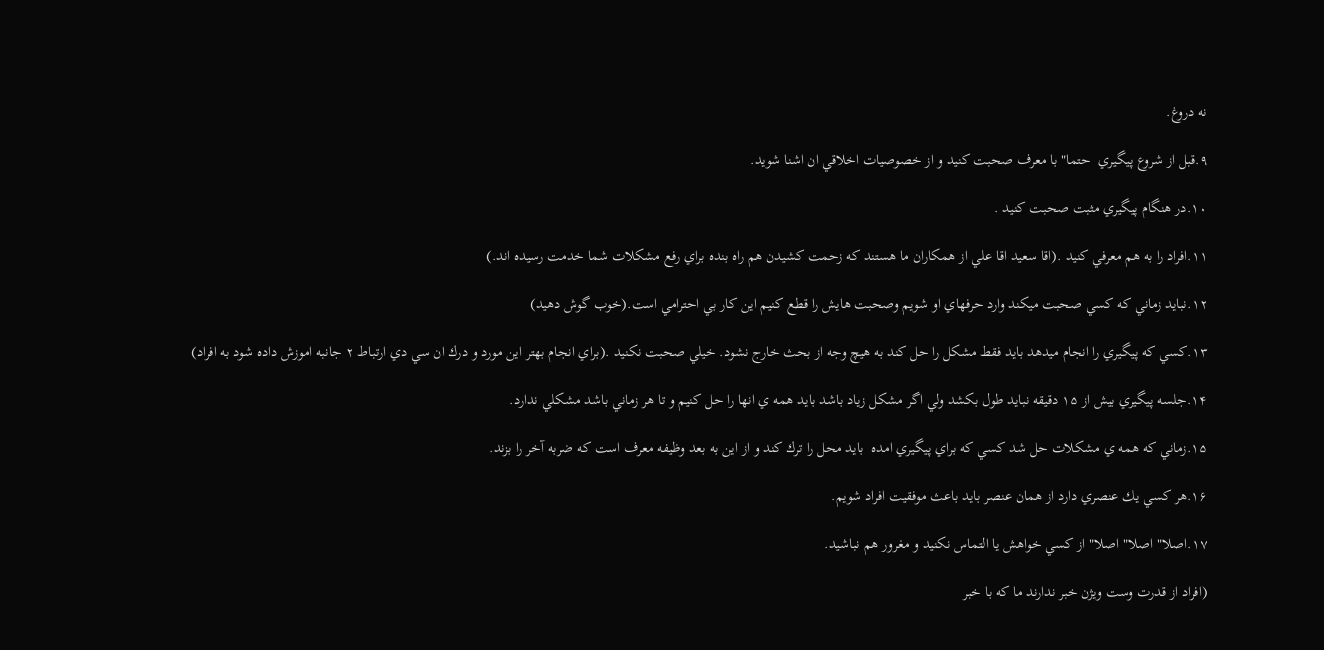نه دروغ.

۹.قبل از شروع پيگيري  حتما" با معرف صحبت كنيد و از خصوصيات اخلاقي ان اشنا شويد.

۱۰.در هنگام پيگيري مثبت صحبت كنيد .

۱۱.افراد را به هم معرفي كنيد .(اقا سعيد اقا علي از همكاران ما هستند كه زحمت كشيدن هم راه بنده براي رفع مشكلات شما خدمت رسيده اند.)

۱۲.نبايد زماني كه كسي صحبت ميكند وارد حرفهاي او شويم وصحبت هايش را قطع كنيم اين كار بي احترامي است.(خوب گوش دهيد)

۱۳.كسي كه پيگيري را انجام ميدهد بايد فقط مشكل را حل كند به هيچ وجه از بحث خارج نشود. خيلي صحبت نكنيد .(براي انجام بهتر اين مورد و درك ان سي دي ارتباط ۲ جانبه اموزش داده شود به افراد)

۱۴.جلسه پيگيري بيش از ۱۵ دقيقه نبايد طول بكشد ولي اگر مشكل زياد باشد بايد همه ي انها را حل كنيم و تا هر زماني باشد مشكلي ندارد.

۱۵.زماني كه همه ي مشكلات حل شد كسي كه براي پيگيري امده  بايد محل را ترك كند و از اين به بعد وظيفه معرف است كه ضربه آخر را بزند.

۱۶.هر كسي يك عنصري دارد از همان عنصر بايد باعث موفقيت افراد شويم.

۱۷.اصلا" اصلا" اصلا" از كسي خواهش يا التماس نكنيد و مغرور هم نباشيد.

(افراد از قدرت وست ويژن خبر ندارند ما كه با خبر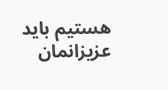هستيم بايد عزيزانمان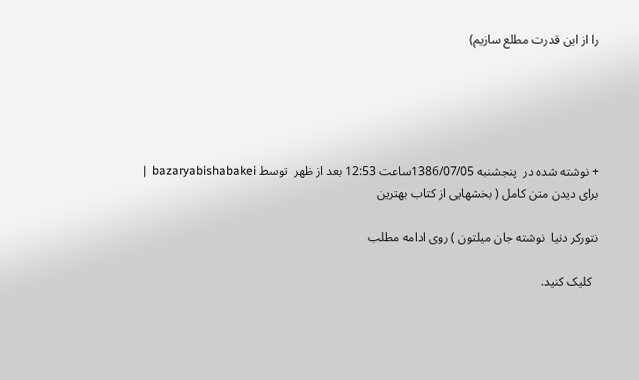را از اين قدرت مطلع سازيم)





+ نوشته شده در  پنجشنبه 1386/07/05ساعت 12:53 بعد از ظهر  توسط bazaryabishabakei  |
برای دیدن متن کامل ( بخشهایی از کتاب بهترین

نتورکر دنیا  نوشته جان میلتون ) روی ادامه مطلب

  کلیک کنید.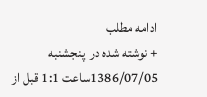ادامه مطلب
+ نوشته شده در  پنجشنبه 1386/07/05ساعت 1:1 قبل از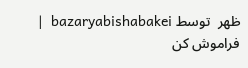ظهر  توسط bazaryabishabakei  |
فراموش کن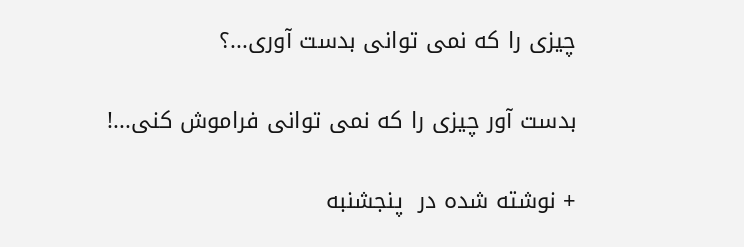چیزی را که نمی توانی بدست آوری...؟

بدست آور چیزی را که نمی توانی فراموش کنی...!

+ نوشته شده در  پنجشنبه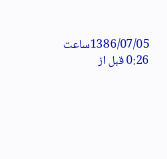1386/07/05ساعت 0:26 قبل از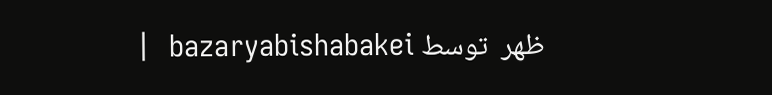ظهر  توسط bazaryabishabakei  |